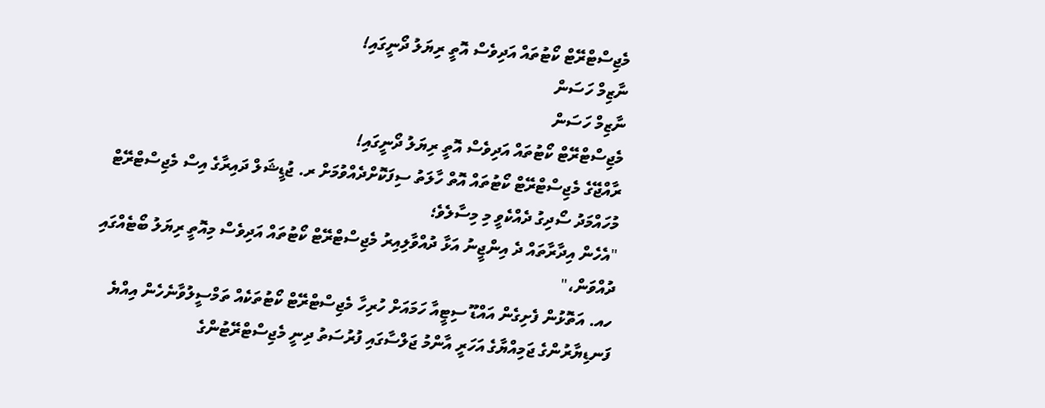މެޖިސްޓްރޭޓް ކޯޓުތައް އަދިވެސް އޮތީ ރިޔަލު ދޯނީގައި!
ނާޒިމް ހަސަން
ނާޒިމް ހަސަން
މެޖިސްޓްރޭޓް ކޯޓުތައް އަދިވެސް އޮތީ ރިޔަލު ދޯނީގައި!
ރާއްޖޭގެ މެޖިސްޓްރޭޓް ކޯޓުތައް އޮތް ހާލަތު ސިފަކޮށްދެއްވުމަށް ރ. ޖުޑީޝަލް ދައިރާގެ އިސް މެޖިސްޓްރޭޓް މުހައްމަދު ސޯދިގު ދެއްކެވީ މި މިސާލެވެ؛
"އެހެން އިދާރާތައް ދެ އިންޖީނު އަޅާ ދުއްވާލިއިރު މެޖިސްޓްރޭޓް ކޯޓުތައް އަދިވެސް މިއޮތީ ރިޔަލު ބޯޓެއްގައި ދުއްވަން،"
ހއ. އަތޮޅުން ފެށިގެން އައްޑޫ ސިޓީއާ ހަމައަށް ހުރިހާ މެޖިސްޓްރޭޓް ކޯޓުތަކެއް ތަމްސީލުވާނެހެން އިއްޔެ ފަނޑިޔާރުންގެ ޖަމިއްޔާގެ އަހަރީ އާންމު ޖަލްސާގައި ފުރުސަތު ދިނީ މެޖިސްޓްރޭޓުންގެ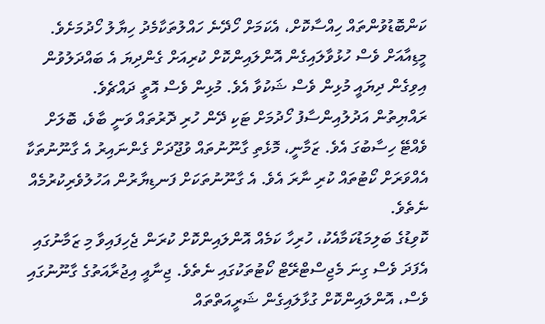ކަންބޮޑުވުންތައް ހިއްސާކޮށް، އެކަމަށް ހޯދޭނެ ހައްލުތަކާމެދު ހިޔާލު ހޯދުމަށެވެ.
މީޑިއާއަށް ވެސް ހުޅުވާލައިގެން އޮންލައިންކޮށް ކުރިއަށް ގެންދިޔަ އެ ބައްދަލުވުން އިވިގެން ދިޔައީ މުޅިން ވެސް ޝަކުވާ އެވެ. މުޅިން ވެސް އޮތީ ދައްޗެވެ.
ރައްޔިތުން އަދުލުއިންސާފު ހޯދުމަށް ޓަކި ދޭން ހުރި ދޮރުތައް ވަނީ ބާވެ، ބޮލަށް ވެއްޓޭ ހިސާބުގަ އެވެ. ޒަމާނީ، މޮޅެތި ގާނޫނުތައް ވުޖޫދަށް ގެންނައިރު އެ ގާނޫނުތަކާ އެއްވަރަށް ކޯޓުތައް ކުރި ނާރަ އެވެ. އެ ގާނޫނުތަކަށް ފަނޑިޔާރުން އަހުލުވެރިކުރުމެއް ނެތެވެ.
ކޮވިޑުގެ ބަލިމަޑުކަމާއެކު، ހުރިހާ ކަމެއް އޮންލައިންކޮށް ކުރަން ޖެހިފައިވާ މި ޒަމާނުގައި އެފަދަ ވެސް ގިނަ މެޖިސްޓްރޭޓް ކޯޓުތަކުގައި ނެތެވެ. ޖިނާއީ އިޖުރާއަތުގެ ގާނޫނުގައި ވެސް، އޮންލައިންކޮށް ގުޅާލައިގެން ޝަރީއަތްތައް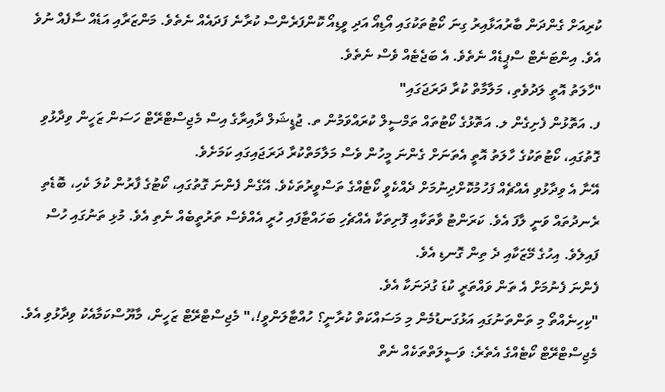ކުރިއަށް ގެންދަން ބާރުއަޅާއިރު ގިނަ ކޯޓުތަކުގައި އޯޑިއޯ އަދި ވީޑިއޯ ކޮންފަރެންސް ކުރާނެ ފަދައެއް ނެތެވެ. މަންޒަރާއި އަޑެއް ސާފެއް ނުވެ އެވެ. އިންޓަނެޓް ސްޕީޑެއް ނެތެވެ. އެ ބަޖެޓެއް ވެސް ނެތެވެ.
"ހާލަތު އޮތީ ލަދުވެތި، މަލާމާތް ކުރާ ދަރަޖަގައި"
ފ. އަތޮޅުން ފެށިގެން ލ. އަތޮޅުގެ ކޯޓުތައް ތަމްސީލް ކުރައްވަމުން ތ. ޖުޑީޝަލް ދާއިރާގެ އިސް މެޖިސްޓްރޭޓް ހަސަން ޒަހީން ވިދާޅުވި ގޮތުގައި، ކޯޓުތަކުގެ ހާލަތު އޮތީ އެތަނަށް ގެންނަ މީހުން ވެސް މަލާމަތްކުރާ ދަރަޖައިގައި ކަމަށެވެ.
އޭނާ އެ ވިދާޅުވި އެއްޗެއް ފަހުމުކޮށްދިނުމަށް ދެއްކެވީ ކޯޓެއްގެ ތަސްވީރުތަކެވެ. އޭގެން ފެންނަ ގޮތުގައި، ކޯޓުގެ ފާރުން ކުލަ ކެހި، ބޮޑެތި ރެނދުތައް ވަނީ ލާފަ އެވެ. ކަރަންޓު ވާތަކާއި ފޮށިތަކާ އެއްޗެހި ބަހައްޓާފައި ހުރީ އެއްވެސް ތަރުތީބެއް ނެތި އެވެ. މުޅި ތަނުގައި ހުސް ފައިލެވެ. އިހުގެ މޭޒަކާއި ދެ ތިން ގޮނޑި އެވެ.
ފެންނަ ފެނުމަށް އެ ތަން ވައްތަރީ ކުޑަ ގުދަނަކާ އެވެ.
"ކިހިނެއްތޯ މި ތަންތަނުގައި އަޅުގަނޑުމެން މި މަސައްކަތް ކުރާނީ؟ ހުއްޓާލަންވީ!،" މެޖިސްޓްރޭޓް ޒަހީން، މާޔޫސްކަމާއެކު ވިދާޅުވި އެވެ.
މެޖިސްޓްރޭޓް ކޯޓެއްގެ އެތެރެ: ވަސީލަތްތަކެއް ނެތް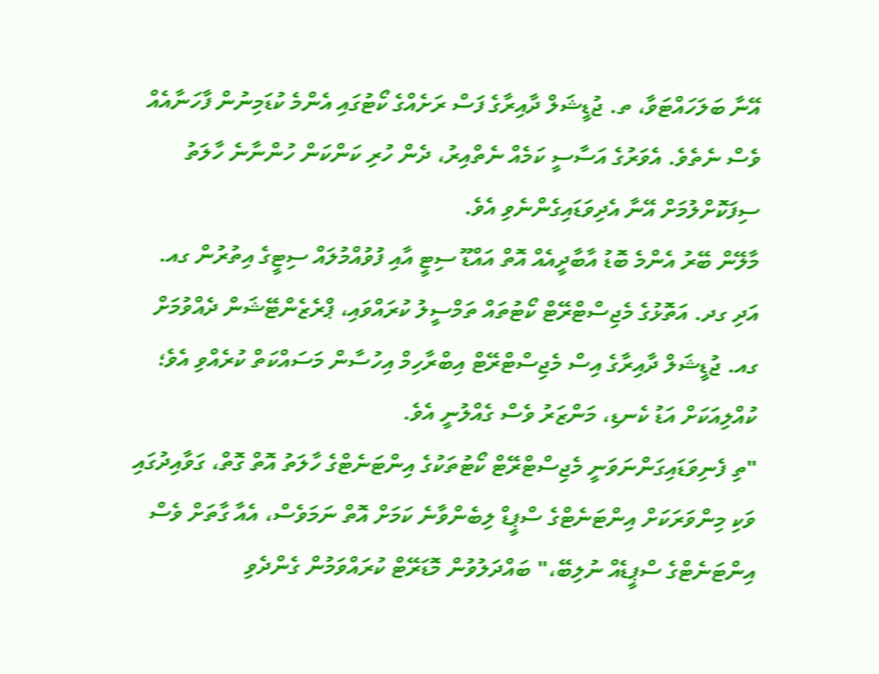އޭނާ ބަލަހައްޓަވާ، ތ. ޖުޑީޝަލް ދާއިރާގެ ފަސް ރަށެއްގެ ކޯޓުގައި އެންމެ ކުޑަމިނުން ފާހަނާއެއް ވެސް ނެތެވެ. އެވަރުގެ އަސާސީ ކަމެއް ނެތްއިރު، ދެން ހުރި ކަންކަން ހުންނާނެ ހާލަތު ސިފަކޮށްލުމަށް އޭނާ އެދިވަޑައިގެންނެވި އެވެ.
މާލޭން ބޭރު އެންމެ ބޮޑު އާބާދީއެއް އޮތް އައްޑޫ ސިޓީ އާއި ފުވުއްމުލައް ސިޓީގެ އިތުރުން ގއ. އަދި ގދ. އަތޮޅުގެ މެޖިސްޓްރޭޓް ކޯޓުތައް ތަމްސީލު ކުރައްވައި، ޕްރެޒެންޓޭޝަން ދެއްވުމަށް ގއ. ޖުޑީޝަލް ދާއިރާގެ އިސް މެޖިސްޓްރޭޓް އިބްރާހިމް އިހުސާން މަސައްކަތް ކުރެއްވި އެވެ؛
ކުއްލިއަކަށް އަޑު ކެނޑި، މަންޒަރު ވެސް ގެއްލުނީ އެވެ.
"ތި ފެނިވަޑައިގަންނަވަނީ މެޖިސްޓްރޭޓް ކޯޓުތަކުގެ އިންޓަނެޓްގެ ހާލަތު އޮތް ގޮތް، ގަވާއިދުގައި ވަކި މިންވަރަކަށް އިންޓަނެޓްގެ ސްޕީޑް ލިބެންވާނެ ކަމަށް އޮތް ނަމަވެސް، އެއާ ގާތަށް ވެސް އިންޓަނެޓްގެ ސްޕީޑެއް ނުލިބޭ،" ބައްދަލުވުން މޮޑަރޭޓް ކުރައްވަމުން ގެންދެވި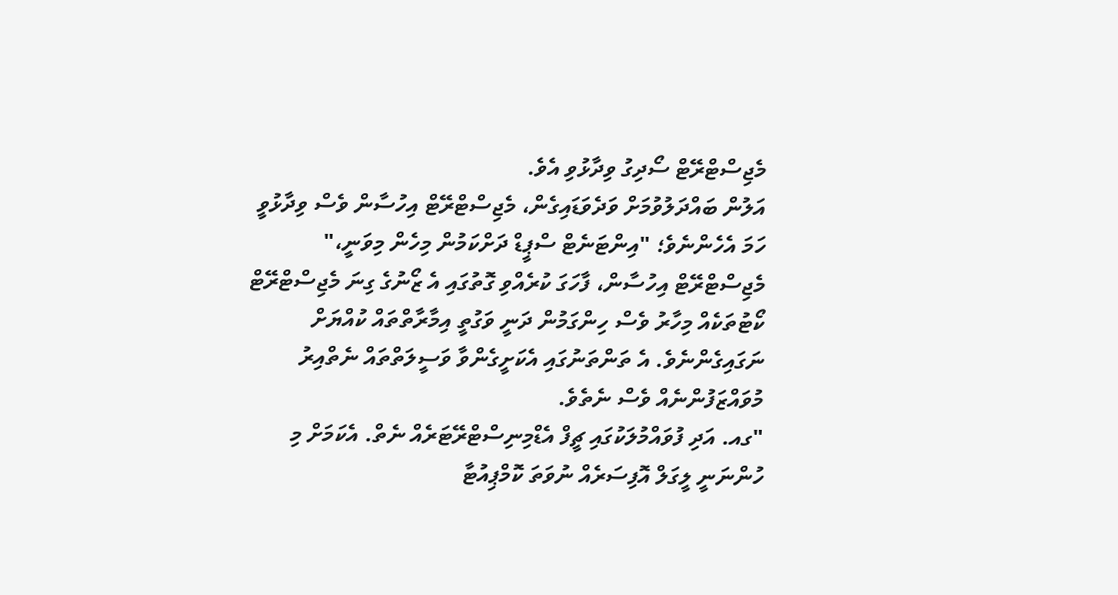މެޖިސްޓްރޭޓް ސޯދިގު ވިދާޅުވި އެވެ.
އަލުން ބައްދަލުވުމަށް ވަދެވަޑައިގެން، މެޖިސްޓްރޭޓް އިހުސާން ވެސް ވިދާޅުވީ ހަމަ އެހެންނެވެ؛ "އިންޓަނެޓް ސްޕީޑް ދަށްކަމުން މިހެން މިވަނީ،"
މެޖިސްޓްރޭޓް އިހުސާން، ފާހަގަ ކުރެއްވި ގޮތުގައި އެ ޒޯނުގެ ގިނަ މެޖިސްޓްރޭޓް ކޯޓުތަކެއް މިހާރު ވެސް ހިންގަމުން ދަނީ ވަގުތީ އިމާރާތްތައް ކުއްޔަށް ނަގައިގެންނެވެ. އެ ތަންތަނުގައި އެކަށީގެންވާ ވަސީލަތްތައް ނެތްއިރު މުވައްޒަފުންނެއް ވެސް ނެތެވެ.
"ގއ. އަދި ފުވައްމުލަކުގައި ޗީފް އެޑްމިނިސްޓްރޭޓަރެއް ނެތް. އެކަމަށް މި ހުންނަނީ ލީގަލް އޮފިސަރެއް ނުވަތަ ކޮމްޕިއުޓާ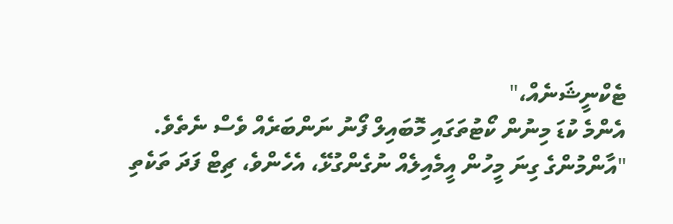ޓެކްނީޝަނެއް،"
އެންމެ ކުޑަ މިނުން ކޯޓުތަގައި މޮބައިލް ފޯނު ނަންބަރެއް ވެސް ނެތެވެ.
"އާންމުންގެ ގިނަ މީހުން އީމެއިލެއް ނުގެންގުޅޭ، އެހެންވެ، ޗިޓް ފަދަ ތަކެތި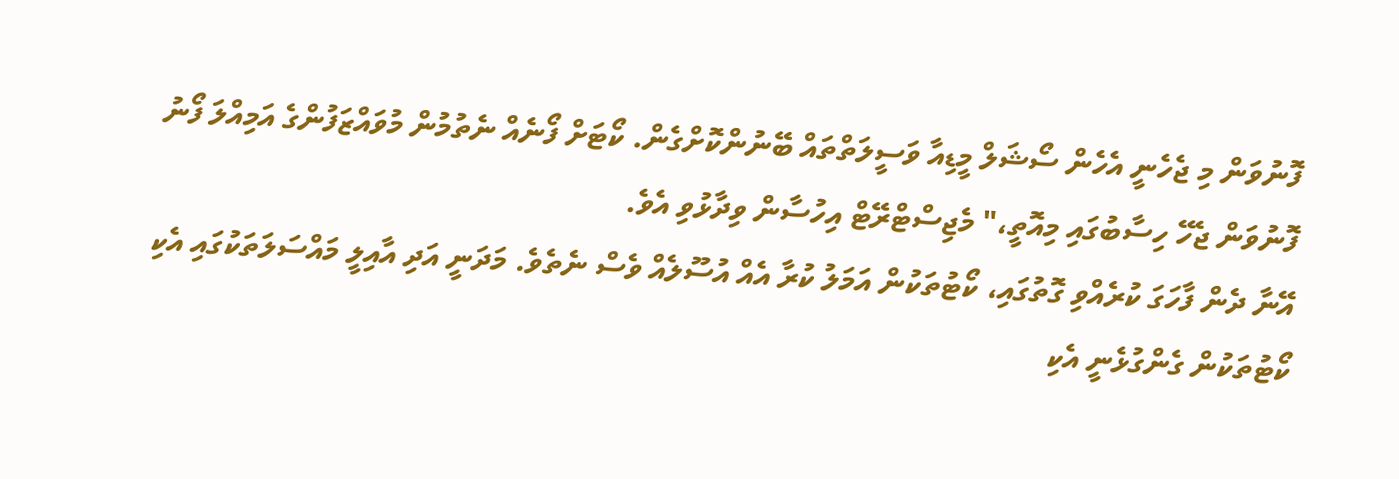ފޮނުވަން މި ޖެހެނީ އެހެން ސޯޝަލް މީޑިއާ ވަސީލަތްތައް ބޭނުންކޮށްގެން. ކޯޓަށް ފޯނެއް ނެތުމުން މުވައްޒަފުންގެ އަމިއްލަ ފޯނު ފޮނުވަން ޖެހޭ ހިސާބުގައި މިއޮތީ،" މެޖިސްޓްރޭޓް އިހުސާން ވިދާޅުވި އެވެ.
އޭނާ ދެން ފާހަގަ ކުރެއްވި ގޮތުގައި، ކޯޓުތަކުން އަމަލު ކުރާ އެއް އުސޫލެއް ވެސް ނެތެވެ. މަދަނީ އަދި އާއިލީ މައްސަލަތަކުގައި އެކި ކޯޓުތަކުން ގެންގުޅެނީ އެކި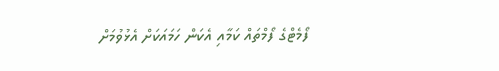ފޯމެޓްގެ ފޯމްތައް ކަމާއި އެކަން ހަމައަކަށް އެޅުވުމަށް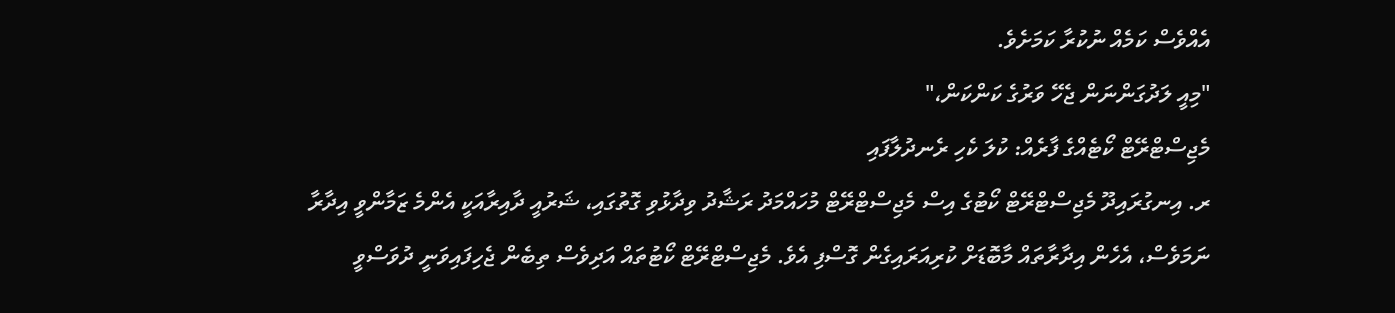އެއްވެސް ކަމެއް ނުކުރާ ކަމަށެވެ.
"މިއީ ލަދުގަންނަން ޖެހޭ ވަރުގެ ކަންކަން،"
މެޖިސްޓްރޭޓް ކޯޓެއްގެ ފާރެއް: ކުލަ ކެހި ރެނދުލާފައި
ރ. އިނގުރައިދޫ މެޖިސްޓްރޭޓް ކޯޓުގެ އިސް މެޖިސްޓްރޭޓް މުހައްމަދު ރަޝާދު ވިދާޅުވި ގޮތުގައި، ޝަރުއީ ދާއިރާއަކީ އެންމެ ޒަމާންވީ އިދާރާ ނަމަވެސް، އެހެން އިދާރާތައް މާބޮޑަށް ކުރިއަރައިގެން ގޮސްފި އެވެ. މެޖިސްޓްރޭޓް ކޯޓުތައް އަދިވެސް ތިބެން ޖެހިފައިވަނީ ދުވަސްވީ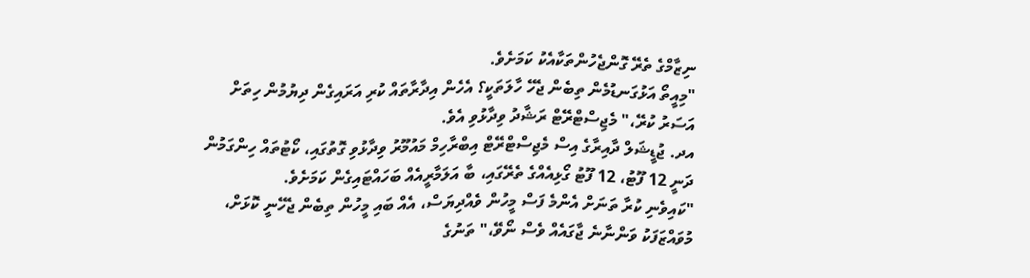ނިޒާމްގެ ތެރޭ ގޮންޖެހުންތަކާއެކު ކަމަށެވެ.
"މިއީތޯ އަޅުގަނޑުމެން ތިބެން ޖެހޭ ހާލަތަކީ؟ އެހެން އިދާރާތައް ކުރި އަރައިގެން ދިޔުމުން ހިތަށް އަސަރު ކުރޭ،" މެޖިސްޓްރޭޓް ރަޝާދު ވިދާޅުވި އެވެ.
އދ. ޖުޑީޝަލް ދާއިރާގެ އިސް މެޖިސްޓްރޭޓް އިބްރާހިމް މައުމޫރު ވިދާޅުވި ގޮތުގައި، ކޯޓުތައް ހިންގަމުން ދަނީ 12 ފޫޓު، 12 ފޫޓު ގޯޅިއެއްގެ ތެރޭގައި، ބާ އަލަމާރީއެއް ބަހައްޓައިގެން ކަމަށެވެ.
"ކައިވެނި ކުރާ ތަނަށް އެންމެ ފަސް މީހުން ވެއްދިޔަސް، އެއް ބައި މީހުން ތިބެން ޖެހޭނީ ކޮޅަށް، މުވައްޒަފަކު ވަންނާނެ ޖާގައެއް ވެސް ނޯވޭ،" ތަނުގެ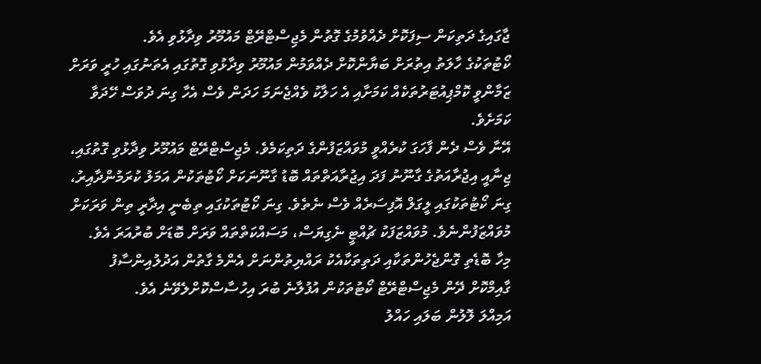ޖާގައިގެ ދަތިކަން ސިފަކޮށް ދެއްވުމުގެ ގޮތުން މެޖިސްޓްރޭޓް މައުމޫރު ވިދާޅުވި އެވެ.
ކޯޓުތަކުގެ ހާލަތު އިތުރަށް ބަޔާންކޮށް ދެއްވަމުން މައުމޫރު ވިދާޅުވި ގޮތުގައި އެތަނުގައި ހުރީ ވަރަށް ޒަމާންވީ ކޮމްޕިއުޓަރުތަކެއް ކަމަށާއި އެ ހަލާކު ވެއްޖެނަމަ ހަދަން ވެސް އެހާ ގިނަ ދުވަސް ހޭދަވާ ކަމަށެވެ.
އޭނާ ވެސް ދެން ފާހަގަ ކުރެއްވީ މުވައްޒަފުންގެ ދަތިކަމެވެ. މެޖިސްޓްރޭޓް މައުމޫރު ވިދާޅުވި ގޮތުގައި، ޖިނާއީ އިޖުރާއަތުގެ ގާނޫނު ފަދަ އިޖުރާއަތްތައް ބޮޑު ގާނޫނަކަށް ކޯޓުތަކުން އަމަލު ކުރަމުންދާއިރު، ގިނަ ކޯޓުތަކުގައި ލީގަލް އޮފިސަރެއް ވެސް ނެތެވެ. ގިނަ ކޯޓުތަކުގައި ތިބެނީ އިދާރީ ތިން ވަރަކަށް މުވައްޒަފުންނެވެ. މުވައްޒަފަކު ޗުއްޓީ ނެގިޔަސް، މަސައްކަތްތައް ވަރަށް ބޮޑަށް ބުރުއަރަ އެވެ.
މިހާ ބޮޑެތި ގޮންޖެހުންތަކާއި ދަތިތަކާއެކު ރައްޔިތުންނަށް އެންމެ ގާތުން އަދުލުއިންސާފު ގާއިމްކޮށް ދޭން މެޖިސްޓްރޭޓް ކޯޓުތަކުން އުފުލާނެ ބުރަ އިހުސާސްކޮށްލެވޭނެ އެވެ.
އަމިއްލަ ލޮލުން ބަލައި ހައްލު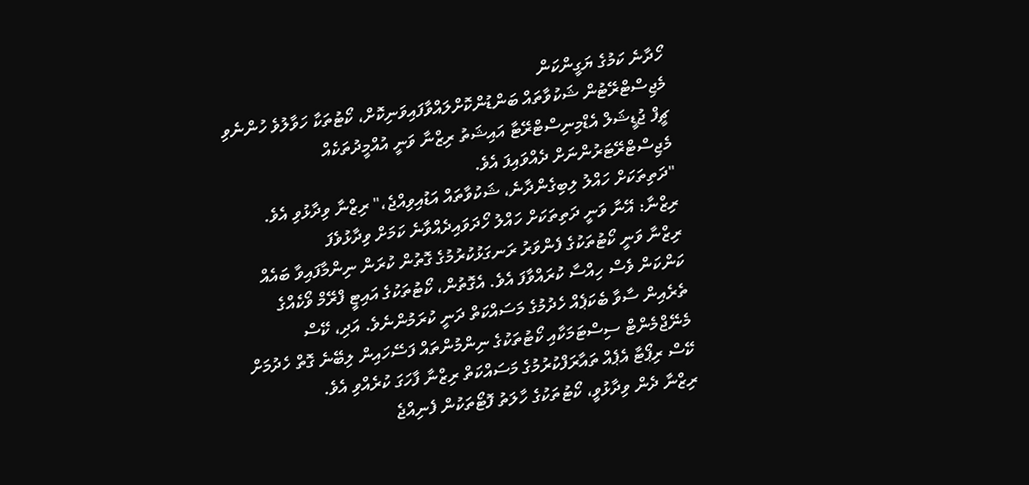ހޯދާނެ ކަމުގެ ޔަގީންކަން
މެޖިސްޓްރޭޓުން ޝަކުވާތައް ބަންޑުންކޮށްލައްވާފައިވަނިކޮށް، ކޯޓުތަކާ ހަވާލުވެ ހުންނެވި ޗީފް ޖުޑީޝަލް އެޑްމިނިސްޓްރޭޓާ އައިޝަތު ރިޒްނާ ވަނީ އުއްމީދުތަކެއް މެޖިސްޓްރޭޓަރުންނަށް ދެއްވައިފަ އެވެ.
"ދަތިތަކަށް ހައްލު ލިބިގެންދާނެ، ޝަކުވާތައް އަޑުއިވިއްޖެ،" ރިޒްނާ ވިދާޅުވި އެވެ.
ރިޒްނާ: އޭނާ ވަނީ ދަތިތަކަށް ހައްލު ހޯދަވައިދެއްވާނެ ކަމަށް ވިދާޅުވެފަ
ރިޒްނާ ވަނީ ކޯޓުތަކުގެ ފެންވަރު ރަނގަޅުކުރުމުގެ ގޮތުން ކުރަން ނިންމާފައިވާ ބައެއް ކަންކަން ވެސް ހިއްސާ ކުރައްވާފަ އެވެ. އެގޮތުން، ކޯޓުތަކުގެ އައިޓީ ފްރޭމް ވޯކެއްގެ ތެރެއިން ސާވާ ބެކަޕެއް ހެދުމުގެ މަސައްކަތް ދަނީ ކުރަމުންނެވެ. އަދި، ކޭސް މެނޭޖްމެންޓް ސިސްޓަމަކާއި ކޯޓުތަކުގެ ނިންމުންތައް ފަސޭހައިން ލިބޭނެ ގޮތް ހެދުމަށް ކޭސް ރިޕޯޓާ އެޕެއް ތައާރަފްކުރުމުގެ މަސައްކަތް ރިޒްނާ ފާހަގަ ކުރެއްވި އެވެ.
ރިޒްނާ ދެން ވިދާޅުވީ، ކޯޓުތަކުގެ ހާލަތު ފޮޓޯތަކުން ފެނިއްޖެ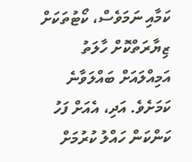ކަމާއި ނަމަވެސް، ކޯޓުތަކަށް ޒިޔާރަތްކޮށް ހާލަތު އަމިއްލައަށް ބައްލަވާނެ ކަމަށެވެ. އަދި، އެއަށް ފަހު ކަންކަން ހައްލު ކުރުމަށް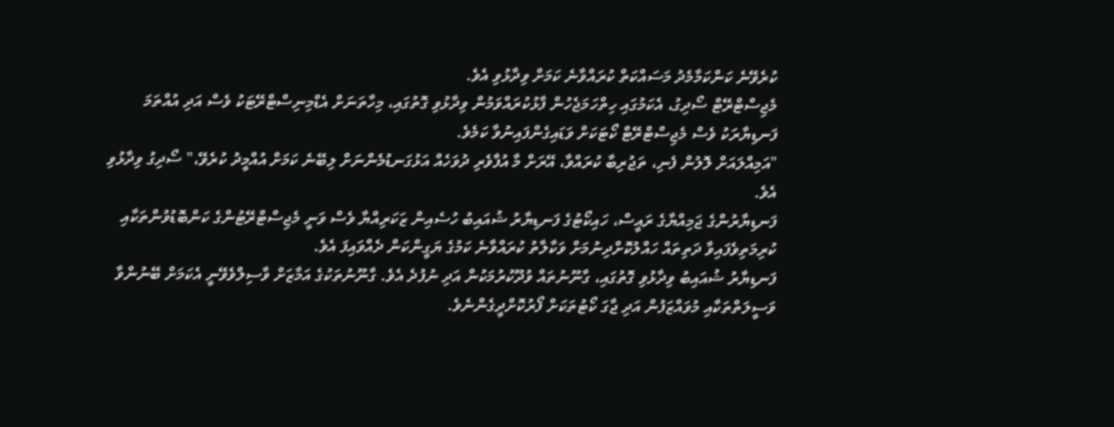ކުރެވޭނެ ކަންކަމާމެދު މަސައްކަތް ކުރައްވާނެ ކަމަށް ވިދާޅުވި އެވެ.
މެޖިސްޓްރޭޓް ސޯދިގު، އެކަމުގައި ހިތްހަމަޖެހުން ފާޅުކުރައްވަމުން ވިދާޅުވި ގޮތުގައި، މިހާތަނަށް އެޑްމިނިސްޓްރޭޓަކު ވެސް އަދި އުއްތަމަ ފަނޑިޔާރަކު ވެސް މެޖިސްޓްރޭޓް ކޯޓަކަށް ވަޑައިގެންފައިނުވާ ކަމެވެ.
"އަމިއްލައަށް ލޮލުން ފެނި، ތަޖުރިބާ ކުރައްވާ، އޭރަށް މާ އުފާވެރި ދުވަހެއް އަޅުގަނޑުމެންނަށް ލިބޭނެ ކަމަށް އުއްމީދު ކުރެވޭ،" ސޯދިގު ވިދާޅުވި އެވެ.
ފަނޑިޔާރުންގެ ޖަމިއްޔާގެ ރައީސް، ހައިކޯޓުގެ ފަނޑިޔާރު ޝުއައިބު ހުސެއިން ޒަކަރިއްޔާ ވެސް ވަނީ މެޖިސްޓްރޭޓުންގެ ކަންބޮޑުވުންތަކާއި ކުރިމަތިވެފައިވާ ދަތިތައް ހައްލުކޮށްދިނުމަށް ވަކާލާތު ކުރައްވާނެ ކަމުގެ ޔަގީންކަން ދެއްވައިފަ އެވެ.
ފަނޑިޔާރު ޝުއައިބު ވިދާޅުވި ގޮތުގައި، ގާނޫނުތައް ވުދޫކުރުމަކުން އަދި ނުފުދެ އެވެ. ގާނޫނުތަކުގެ އަމާޒަށް ވާސިލްވެވޭނީ އެކަމަށް ބޭނުންވާ ވަސީލަތްތަކާއި މުވައްޒަފުން އަދި ޖާގަ ކޯޓުތަކަށް ފޯރުކޮށްދީގެންނެވެ.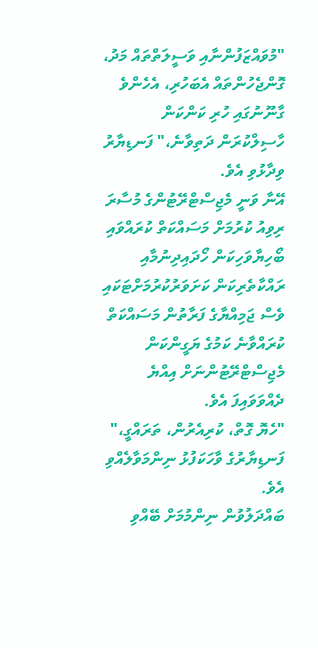"މުވައްޒަފުންނާއި ވަސީލަތްތައް މަދު، ގޮންޖެހުންތައް އެބަހުރި، އެހެންވެ ގާނޫނުގައި ހުރި ކަންކަން ހާސިލްކުރަން ދަތިވާނެ،" ފަނޑިޔާރު ވިދާޅުވި އެވެ.
އޭނާ ވަނީ މެޖިސްޓްރޭޓުންގެ މުސާރަ ރިވިއު ކުރުމަށް މަސައްކަތް ކުރައްވައި ބޯހިޔާވަހިކަން ހޯދައިދިނުމާއި ރައްކާތެރިކަން ކަށަވަރުކުރުމަށްޓަކައި ވެސް ޖަމިއްޔާގެ ފަރާތުން މަސައްކަތް ކުރައްވާނެ ކަމުގެ ޔަގީންކަން މެޖިސްޓްރޭޓުންނަށް އިއްޔެ ދެއްވަވައިފަ އެވެ.
"ހެޔޮ ގޮތް، ކުރިއެރުން، ތަރައްގީ،" ފަނޑިޔާރުގެ ވާހަކަފުޅު ނިންމަވާލެއްވި އެވެ.
ބައްދަލުވުން ނިންމުމަށް ބޭއްވި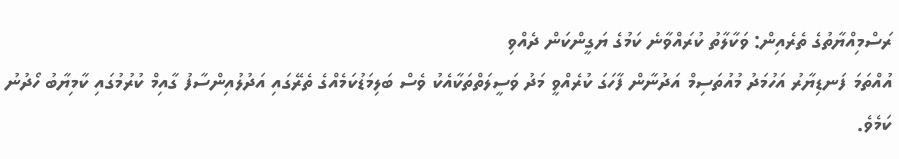ރަސްމިއްޔާތުގެ ތެރެއިން: ވަކާލާތު ކުރައްވާނެ ކަމުގެ ޔަގީންކަން ދެއްވި
އުއްތަމަ ފަނޑިޔާރު އަހުމަދު މުއުތަސިމް އަދުނާން ފާހަގަ ކުރެއްވީ މަދު ވަސީލަތްތަކާއެކު ވެސް ބަލިމަޑުކަމެއްގެ ތެރޭގައި އަދުލުއިންސާފު ގާއިމް ކުރުމުގައި ކާމިޔާބު ހޯދުނު ކަމެވެ.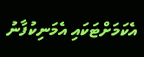އެކަމަށްޓަކައި އެމަނިކުފާނު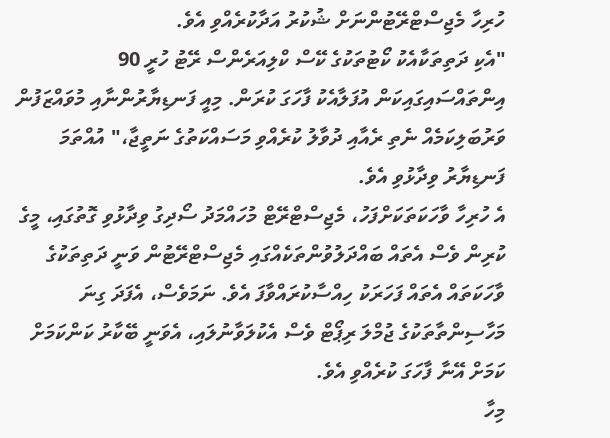ހުރިހާ މެޖިސްޓްރޭޓުންނަށް ޝުކުރު އަދާކުރެއްވި އެވެ.
"އެކި ދަތިތަކާއެކު ކޯޓުތަކުގެ ކޭސް ކްލިއަރެންސް ރޭޓު ހުރީ 90 އިންތައްސައިގައިކަން އުފަލާއެކު ފާހަގަ ކުރަން. މިއީ ފަނޑިޔާރުންނާއި މުވައްޒަފުން ވަރުބަލިކަމެއް ނެތި ރެއާއި ދުވާލު ކުރެއްވި މަސައްކަތުގެ ނަތީޖާ،" އުއްތަމަ ފަނޑިޔާރު ވިދާޅުވި އެވެ.
އެ ހުރިހާ ވާހަކަތަކަށްފަހު، މެޖިސްޓްރޭޓް މުހައްމަދު ސޯދިގު ވިދާޅުވި ގޮތުގައި، މީގެ ކުރިން ވެސް އެތައް ބައްދަލުވުންތަކެއްގައި މެޖިސްޓްރޭޓުން ވަނީ ދަތިތަކުގެ ވާހަކަތައް އެތައް ފަހަރަކު ހިއްސާކުރައްވާފަ އެވެ. ނަމަވެސް، އެފަދަ ގިނަ މަހާސިންތާތަކުގެ ޖުމްލަ ރިޕޯޓް ވެސް އެކުލަވާނުލައި، އެވަނީ ބޭކާރު ކަންކަމަށް ކަމަށް އޭނާ ފާހަގަ ކުރެއްވި އެވެ.
މިހާ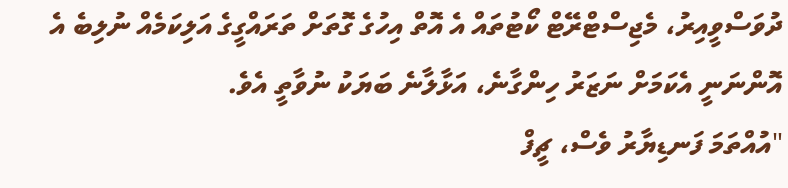ދުވަސްވީއިރު، މެޖިސްޓްރޭޓް ކޯޓުތައް އެ އޮތް އިހުގެ ގޮތަށް ތަރައްގީގެ އަލިކަމެއް ނުލިބެ އެ އޮންނަނީ އެކަމަށް ނަޒަރު ހިންގާނެ، އަޅާލާނެ ބަޔަކު ނުވާތީ އެވެ.
"އުއްތަމަ ފަނޑިޔާރު ވެސް، ޗީފް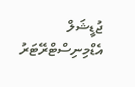ޖުޑީޝަލް އެޑްމިނިސްޓްރޭޓަރު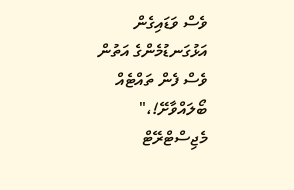ވެސް ވަޑައިގެން އަޅުގަނޑުމެންގެ އަތުން ވެސް ފެން ތައްޓެއް ބޯލައްވާށޭ!،" މެޖިސްޓްރޭޓް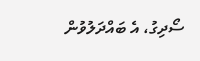ސޯދިގު، އެ ބައްދަލުވުން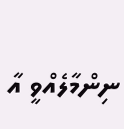ނިންމާލެއްވީ އާ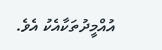އުއްމީދުތަކާއެކު އެވެ.